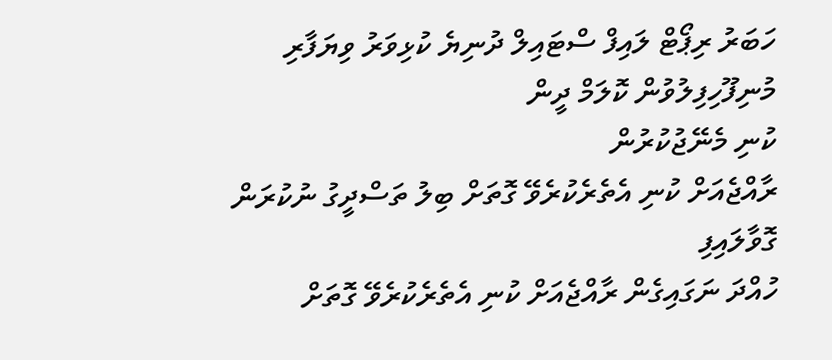ހަބަރު ރިޕޯޓް ލައިފް ސްޓައިލް ދުނިޔެ ކުޅިވަރު ވިޔަފާރި މުނިފޫހިފިލުވުން ކޮލަމް ދީން
ކުނި މެނޭޖުކުރުން
ރާއްޖެއަށް ކުނި އެތެރެކުރެވޭ ގޮތަށް ބިލު ތަސްދީގު ނުކުރަން ގޮވާލައިފި
ހުއްދަ ނަގައިގެން ރާއްޖެއަށް ކުނި އެތެރެކުރެވޭ ގޮތަށް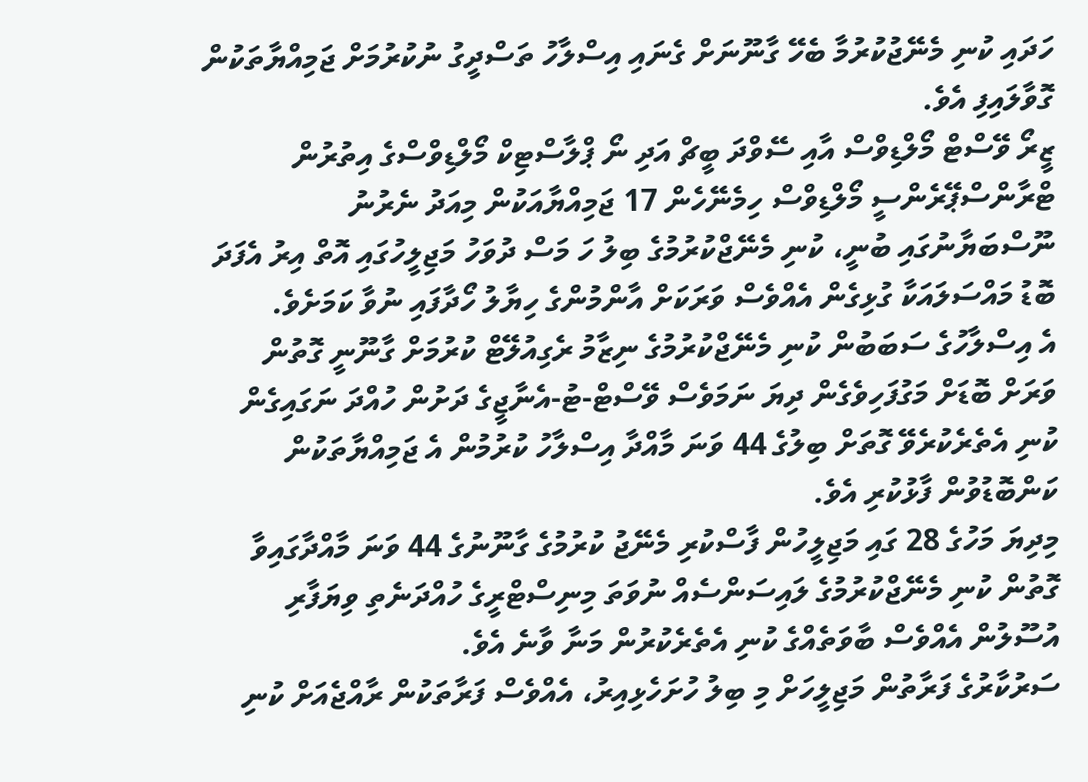ހަދައި ކުނި މެނޭޖުކުރުމާ ބެހޭ ގާނޫނަށް ގެނައި އިސްލާހު ތަސްދީގު ނުކުރުމަށް ޖަމިއްޔާތަކުން ގޮވާލައިފި އެވެ.
ޒީރޯ ވޭސްޓް މޯލްޑިވްސް އާއި ސޭވްދަ ބީޗް އަދި ނޯ ޕްލާސްޓިކް މޯލްޑިވްސްގެ އިތުރުން ޓްރާންސްޕޭރެންސީ މޯލްޑިވްސް ހިމެނޭހެން 17 ޖަމިއްޔާއަކުން މިއަދު ނެރުނު ނޫސްބަޔާނުގައި ބުނީ، ކުނި މެނޭޖްކުރުމުގެ ބިލު ހަ މަސް ދުވަހު މަޖިލީހުގައި އޮތް އިރު އެފަދަ ބޮޑު މައްސަލައަކާ ގުޅިގެން އެއްވެސް ވަރަކަށް އާންމުންގެ ހިޔާލު ހޯދާފައި ނުވާ ކަމަށެވެ.
އެ އިސްލާހުގެ ސަބަބުން ކުނި މެނޭޖްކުރުމުގެ ނިޒާމު ރެގިއުލޭޓް ކުރުމަށް ގާނޫނީ ގޮތުން ވަރަށް ބޮޑަށް މަގުފަހިވެގެން ދިޔަ ނަމަވެސް ވޭސްޓް-ޓު-އެނާޖީގެ ދަށުން ހުއްދަ ނަގައިގެން ކުނި އެތެރެކުރެވޭ ގޮތަށް ބިލުގެ 44 ވަނަ މާއްދާ އިސްލާހު ކުރުމުން އެ ޖަމިއްޔާތަކުން ކަންބޮޑުވުން ފާޅުކުރި އެވެ.
މިދިޔަ މަހުގެ 28 ގައި މަޖިލީހުން ފާސްކުރި މެނޭޖު ކުރުމުގެ ގާނޫނުގެ 44 ވަނަ މާއްދާގައިވާ ގޮތުން ކުނި މެނޭޖްކުރުމުގެ ލައިސަންސެއް ނުވަތަ މިނިސްޓްރީގެ ހުއްދަނެތި ވިޔަފާރި އުސޫލުން އެއްވެސް ބާވަތެއްގެ ކުނި އެތެރެކުރުން މަނާ ވާނެ އެވެ.
ސަރުކާރުގެ ފަރާތުން މަޖިލީހަށް މި ބިލު ހުށަހެޅިއިރު، އެއްވެސް ފަރާތަކުން ރާއްޖެއަށް ކުނި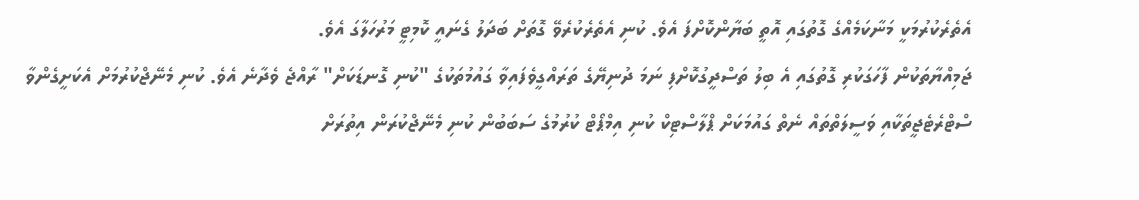އެތެރެކުރުމަކީ މަނާކަމެއްގެ ގޮތުގައި އޮތީ ބަޔާންކޮށްފަ އެވެ. ކުނި އެތެރެކުރެވޭ ގޮތަށް ބަދަލު ގެނައީ ކޮމިޓީ މަރުހަލާގަ އެވެ.
ޖަމިއްޔާތަކުން ފާހަގަކުރި ގޮތުގައި އެ ބިލު ތަސްދީގުކޮށްފި ނަމަ ދުނިޔޭގެ ތަރައްގީވެފައިވާ ގައުމުތަކުގެ "ކުނި ގޮނޑަކަށް" ރާއްޖެ ވެދާނެ އެވެ. ކުނި މެނޭޖްކުރުމަށް އެކަށީގެންވާ ސްޓްރެޓެޖީތަކާއި ވަސީލަތްތައް ނެތް ގައުމަކަށް ޕްލާސްޓިކް ކުނި އިމްޕޯޓް ކުރުމުގެ ސަބަބުން ކުނި މެނޭޖްކުރަން އިތުރަށް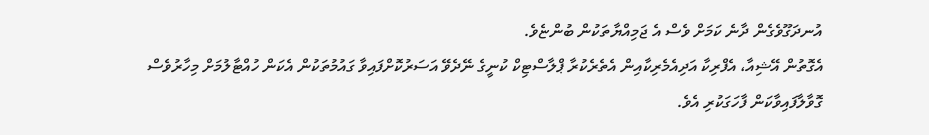އުނދަގޫވެގެން ދާނެ ކަމަށް ވެސް އެ ޖަމިއްޔާތަކުން ބުންޏެވެ.
އެގޮތުން އޭޝިއާ، އެފްރިކާ އަދިއެމެރިކާއިން އެތެރެކުރާ ޕްލާސްޓިކް ކުނީގެ ނޭދެވޭ އަސަރުކޮށްފައިވާ ގައުމުތަކުން އެކަން ހުއްޓާލުމަށް މިހާރުވެސް ގޮވާލާފައިވާކަން ފާހަގަކުރި އެވެ.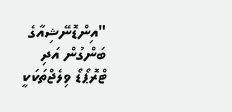"އިންޑޮނޭޝިއާގެ ބަންގުން އަދި ޓްރޮޕޯޑޯ ވިލެޖްތަކަކީ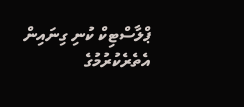ޕްލާސްޓިކް ކުނި ގިނައިން އެތެރެކުރުމުގެ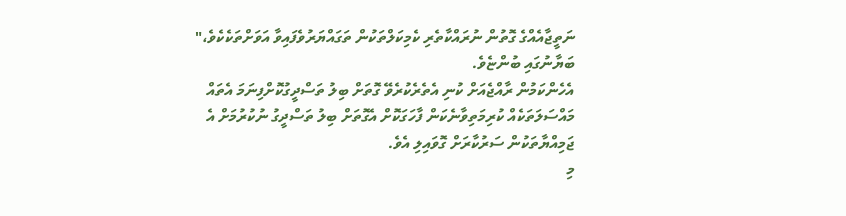ނަތީޖާއެއްގެ ގޮތުން ނުރައްކާތެރި ކެމިކަލްތަކުން ތަގައްޔަރުވެފައިވާ އަވަށްތަކެކެވެ،" ބަޔާނުގައި ބުންޏެވެ.
އެހެންކަމުން ރާއްޖެއަށް ކުނި އެތެރެކުރެވޭ ގޮތަށް ބިލު ތަސްދީގުކޮށްފިނަމަ އެތައް މައްސަލަތަކެއް ކުރިމަތިވާނެކަން ފާހަގަކޮށް އެގޮތަށް ބިލު ތަސްދީގު ނުކުރުމަށް އެ ޖަމިއްޔާތަކުން ސަރުކާރަށް ގޮވައިލި އެވެ.
މި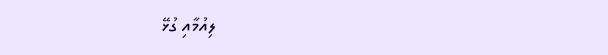ލިއުމާއި ގުޅޭ